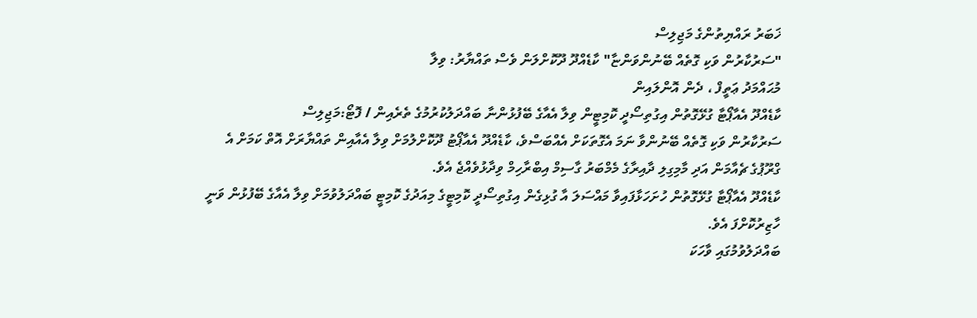ޚަބަރު ރައްޔިތުންގެ މަޖިލިސް
"ސަރުކާރުން ވަކި ގޮތެއް ބޭނުންވަންޏާ" ކާޑެއްދޫ ދޫކޮށްލަން ވެސް ތައްޔާރު: ވިލާ
މުޙައްމަދު ޢަތީފް ، ދެން އޮންލައިން
ކާޑެއްދޫ އެއާޕޯޓާ ގުޅޭގޮތުން އިގުތިސޯދީ ކޮމިޓީން ވިލާ އެއާގެ ބޭފުޅުންނާ ބައްދަލުކުރުމުގެ ތެރެއިން / ފޮޓޯ:މަޖިލިސް
ސަރުކާރުން ވަކި ގޮތެއް ބޭނުންވާ ނަމަ އެގޮތަކަށް އެއްބަސްވެ، ކާޑެއްދޫ އެއާޕޯޓު ދޫކޮށްލުމަށް ވިލާ އެއާއިން ތައްޔާރަށް އޮތް ކަމަށް އެ ގްރޫޕުގެ ޗެއާމަން އަދި މާމިގިލި ދާއިރާގެ މެމްބަރު ގާސިމް އިބްރާހިމް ވިދާޅުވެއްޖެ އެވެ.
ކާޑެއްދޫ އެއާޕޯޓާ ގުޅޭގޮތުން ހުށަހަޅާފައިވާ މައްސަލަ އާ ގުޅިގެން އިގުތިސޯދީ ކޮމިޓީގެ މިއަދުގެ ކޮމިޓީ ބައްދަލުވުމަށް ވިލާ އެއާގެ ބޭފުޅުން ވަނީ ހާޒިރުކޮށްފަ އެވެ.
ބައްދަލުވުމުގައި ވާހަކަ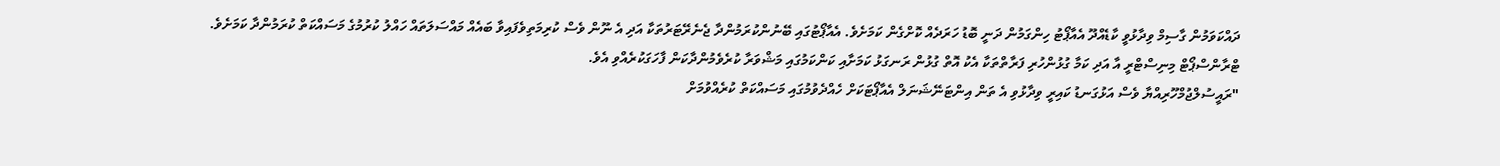ދައްކަވަމުން ގާސިމް ވިދާޅުވީ ކާޑެއްދޫ އެއާޕޯޓު ހިންގަމުން ދަނީ ބޮޑު ހަރަދެއް ކޮށްގެން ކަމަށެވެ. އެއާޕޯޓުގައި ބޭނުންކުރަމުންދާ ޖެނެރޭޓަރުތަކާ އަދި އެ ނޫން ވެސް ކުރިމަތިވެފައިވާ ބައެއް މައްސަލަތައް ހައްލު ކުރުމުގެ މަސައްކަތް ކުރަމުންދާ ކަމަށެވެ.
ޓްރާންސްޕޯޓް މިނިސްޓްރީ އާ އަދި ކަމާ ގުޅުންހުރި ފަރާތްތަކާ އެކު އޮތް ގުޅުން ރަނގަޅު ކަމަށާއި ކަންކަމުގައި މަޝްވަރާ ކުރެވެމުންދާކަން ފާހަގަކުރެއްވި އެވެ.
"ރައީސުލްޖުމްހޫރިއްޔާ ވެސް އަޅުގަނޑު ކައިރީ ވިދާޅުވި އެ ތަން އިންޓަނޭޝަނަލް އެއާޕޯޓަކަށް ހެއްދެވުމުގައި މަސައްކަތް ކުރެއްވުމަށް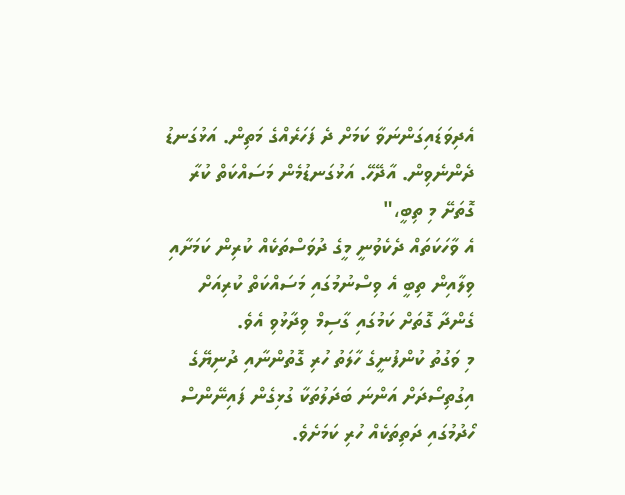އެދިވަޑައިގަންނަވާ ކަމަށް ދެ ފަހަރެއްގެ މަތިން. އަޅުގަނޑު ދެންނެވިން. އާދޭހޭ. އަޅުގަނޑުމެން މަސައްކަތް ކުރާ ގޮތަށޭ މި ތިބީ،"
އެ ވާހަކަތައް ދެކެވުނީ މީގެ ދުވަސްތަކެއް ކުރިން ކަމަށާއި ވިލާއިން ތިބީ އެ ވިސްނުމުގައި މަސައްކަތް ކުރިއަށް ގެންދާ ގޮތަށް ކަމުގައި ގާސިމް ވިދާޅުވި އެވެ.
މި ވަގުތު ކުންފުނީގެ ހާލަތު ހުރި ގޮތުންނާއި ދުނިޔޭގެ އިގުތިސޯދަށް އަންނަ ބަދަލުތަކާ ގުޅިގެން ފައިނޭންސް ހޯދުމުގައި ދަތިތަކެއް ހުރި ކަމަށެވެ.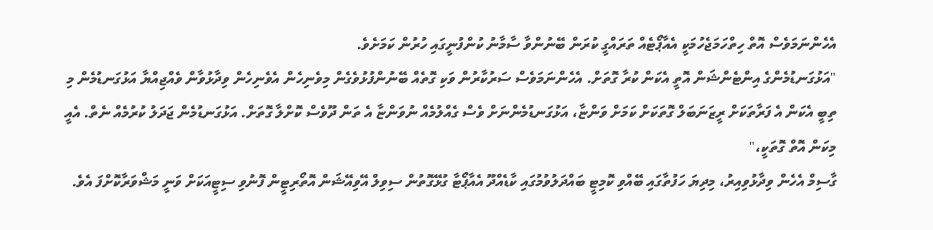އެހެންނަމަވެސް އޮތް ހިތްހަމަޖެހުމަކީ އެއާޕޯޓެއް ތަރައްގީ ކުރަން ބޭނުންވާ ސާމާނު ކުންފުނީގައި ހުރުން ކަމަށެވެ.
"އަޅުގަނޑުމެންގެ އިންޓެންޝަން އޮތީ އެކަން ކުރާ ގޮތަށް. އެހެންނަމަވެސް ސަރުކާރުން ވަކި ގޮތެއް ބޭނުންފުޅުވެގެން މިވެނިހެން އެވެނިހެން ވިދާޅުވާން ވެއްޖިއްޔާ އަޅުގަނޑުމެން މި ތިބީ އެކަން އެ ފަރާތަކަށް ރީޒަނަބަލް ގޮތަކަށް ކަމަށް ވަންޏާ، އަޅުގަނޑުމެންނަށް ވެސް ގެއްލުމެއް ނުވަންޏާ އެ ތަން ދޫވެސް ކޮށްލާ ގޮތަށް. އަޅުގަނޑުމެން ޖަދަލު ކުރުމެއް ނެތް. އެއީ މިކަން އޮތް ގޮތަކީ،"
ގާސިމް އެހެން ވިދާޅުވިއިރު، މިދިޔަ ހަފުތާގައި ބޭއްވި ކޮމިޓީ ބައްދަލުވުމުގައި ކާޑެއްދޫ އެއާޕޯޓާ ގުޅޭގޮތުން ސިވިލް އޭވިއޭޝަން އޮތޯރިޓީން ފޮނުވި ސިޓީއަކަށް ވަނީ މަޝްވަރާކޮށްފަ އެވެ.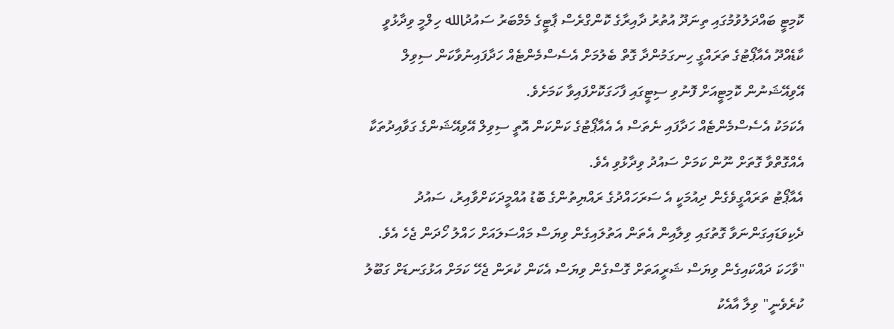ކޮމިޓީ ބައްދަލުވުމުގައި ތިނަދޫ އުތުރު ދާއިރާގެ ކޮންގްރެސް ޕާޓީގެ މެމްބަރު ސައުދުالله ހިލްމީ ވިދާޅުވީ ކާޑެއްދޫ އެއާޕޯޓުގެ ތަރައްގީ ހިނގަމުންދާ ގޮތް ބެލުމަށް އެސެސްމެންޓެއް ހަދާފައިނުވާކަން ސިވިލް އޭވިއޭޝަނުން ކޮމިޓީއަށް ފޮނުވި ސިޓީގައި ފާހަގަކޮށްފައިވާ ކަމަށެވެ.
އެކަމަކު އެސެސްމެންޓެއް ހަދާފައި ނެތަސް އެ އެއާޕޯޓުގެ ކަންކަން އޮތީ ސިވިލް އޭވިއޭޝަންގެ ގަވާއިދުތަކާ އެއްގޮތްވާ ގޮތަށް ނޫން ކަމަށް ސައުދު ވިދާޅުވި އެވެ.
އެއާޕޯޓު ތަރައްގީވެގެން ދިއުމަކީ އެ ސަރަހައްދުގެ ރައްޔިތުންގެ ބޮޑު އުއްމީދަކަށްވާއިރު، ސައުދު ދެކިވަޑައިގަންނަވާ ގޮތުގައި ވިލާއިން އެތަން އަތުލައިގެން ވިޔަސް މައްސަލައަށް ހައްލު ހޯދަން ޖެހެ އެވެ.
"ވާހަކަ ދައްކައިގެން ވިޔަސް ޝަރީއަތަށް ގޮސްގެން ވިޔަސް އެކަން ކުރަން ޖެހޭ ކަމަށް އަޅުގަނޑަށް ގަބޫލު ކުރެވެނީ" ވިލާ އާއެކު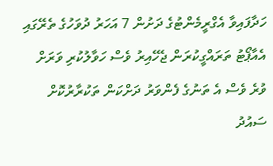ހަދާފައިވާ އެގްރީމެންޓުގެ ދަށުން 7 އަހަރު ދުވަހުގެ ތެރޭގައި އެއާޕޯޓު ތަރައްގީކުރަން ޖެހޭއިރު ވެސް ހަވާލުކުރި ވަރަށް ވުރެ ވެސް އެ ތަނުގެ ފެންވަރު ދަށްކަން ތަކުރާރުކޮށް ސައުދު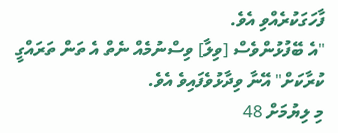ފާހަގަކުރެއްވި އެވެ.
"އެ ބޭފުޅުންވެސް [ވިލާ] ވިސްނުމެއް ނެތް އެ ތަން ތަރައްގީ ކުރާކަށް" އޭނާ ވިދާޅުވެފައިވެ އެވެ.
މި ލިޔުމަށް 48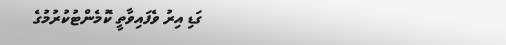ގަޑި އިރު ވެފައިވާތީ ކޮމެންޓުކުރުމުގެ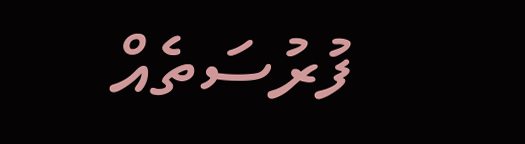ފުރުސަތެއް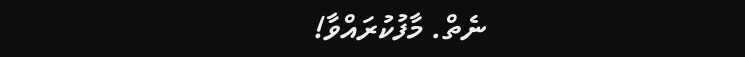ނެތް. މާފުކުރައްވާ!